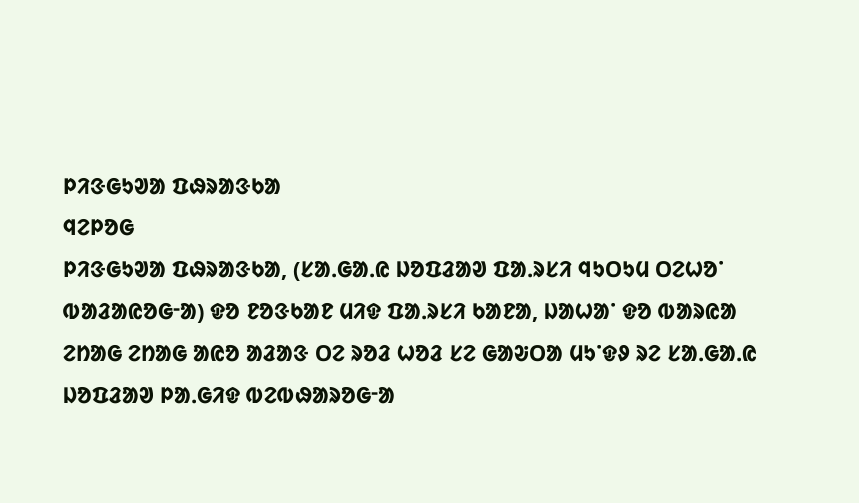ᱞᱤᱝᱜᱩᱣᱟ ᱯᱷᱨᱟᱝᱠᱟ
ᱧᱮᱞᱚᱜ
ᱞᱤᱝᱜᱩᱣᱟ ᱯᱷᱨᱟᱝᱠᱟ, (ᱥᱟᱹᱜᱟᱹᱭ ᱡᱚᱯᱲᱟᱣ ᱯᱟᱹᱨᱥᱤ ᱧᱩᱛᱩᱢ ᱛᱮᱦᱚᱸ ᱵᱟᱲᱟᱭᱚᱜᱼᱟ) ᱫᱚ ᱱᱚᱝᱠᱟᱱ ᱢᱤᱫ ᱯᱟᱹᱨᱥᱤ ᱠᱟᱱᱟ, ᱡᱟᱦᱟᱸ ᱫᱚ ᱵᱟᱨᱭᱟ ᱮᱴᱟᱜ ᱮᱴᱟᱜ ᱟᱭᱚ ᱟᱲᱟᱝ ᱛᱮ ᱨᱚᱲ ᱦᱚᱲ ᱥᱮ ᱜᱟᱶᱛᱟ ᱢᱩᱸᱫᱽ ᱨᱮ ᱥᱟᱹᱜᱟᱹᱭ ᱡᱚᱯᱲᱟᱣ ᱞᱟᱹᱜᱤᱫ ᱵᱮᱵᱷᱟᱨᱚᱜᱼᱟ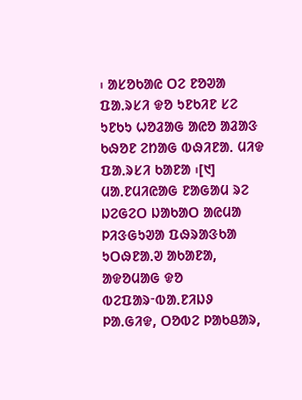᱾ ᱟᱥᱚᱠᱟᱭ ᱛᱮ ᱱᱚᱣᱟ ᱯᱟᱹᱨᱥᱤ ᱫᱚ ᱩᱱᱠᱤᱱ ᱥᱮ ᱩᱱᱠᱩ ᱦᱚᱲᱟᱜ ᱟᱭᱚ ᱟᱲᱟᱝ ᱠᱷᱚᱱ ᱮᱴᱟᱜ ᱵᱷᱤᱱᱟᱹ ᱢᱤᱫ ᱯᱟᱹᱨᱥᱤ ᱠᱟᱱᱟ ᱾[᱑]
ᱢᱟᱹᱱᱢᱤᱭᱟᱜ ᱱᱟᱜᱟᱢ ᱨᱮ ᱡᱮᱜᱮᱛ ᱡᱟᱠᱟᱛ ᱟᱭᱢᱟ ᱞᱤᱝᱜᱩᱣᱟ ᱯᱷᱨᱟᱝᱠᱟ ᱩᱛᱷᱱᱟᱹᱣ ᱟᱠᱟᱱᱟ, ᱟᱫᱚᱢᱟᱜ ᱫᱚ ᱵᱮᱯᱟᱨᱼᱵᱟᱹᱱᱤᱡᱽ ᱞᱟᱹᱜᱤᱫ, ᱛᱚᱵᱮ ᱞᱟᱠᱪᱟᱨ,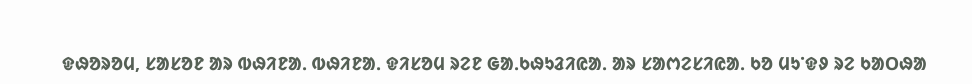ᱫᱷᱚᱨᱚᱢ, ᱥᱟᱥᱚᱱ ᱟᱨ ᱵᱷᱤᱱᱟᱹ ᱵᱷᱤᱱᱟᱹ ᱫᱤᱥᱚᱢ ᱨᱮᱱ ᱜᱟᱹᱠᱷᱩᱲᱤᱭᱟᱹ ᱟᱨ ᱥᱟᱬᱮᱥᱤᱭᱟᱹ ᱠᱚ ᱢᱩᱸᱫᱽ ᱨᱮ ᱠᱟᱛᱷᱟ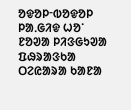ᱚᱫᱚᱞᱼᱵᱚᱫᱚᱞ ᱞᱟᱹᱜᱤᱫ ᱦᱚᱸ ᱱᱚᱣᱟ ᱞᱤᱝᱜᱩᱣᱟ ᱯᱷᱨᱟᱝᱠᱟ ᱛᱮᱭᱟᱨᱟ ᱠᱟᱱᱟ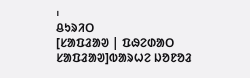᱾
ᱪᱩᱨᱤᱛ
[ᱥᱟᱯᱲᱟᱣ | ᱯᱷᱮᱰᱟᱛ ᱥᱟᱯᱲᱟᱣ]ᱵᱟᱨᱦᱮ ᱡᱚᱱᱚᱲ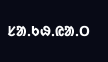ᱥᱟᱹᱠᱷᱹᱭᱟᱹᱛ